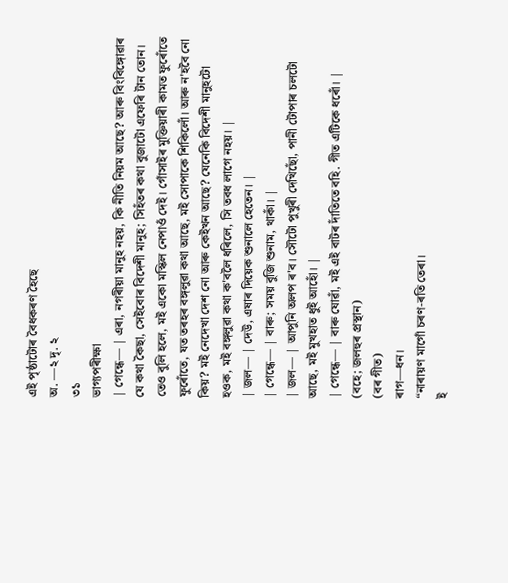এই পৃষ্ঠাটোৰ বৈধকৰণ হৈছে
অ. —২ দৃ. ২
৩১
ভাগ্যপৰীক্ষা
| গেন্ধে— | এৰা, নগৰীয়া মানুহ নহয়, কি নীতি নিয়ম আছে? আৰু বিংবিঙ্গোৱাৰ যে কথা কৈছা, সেইবোৰ বিদেশী মানুহ; সিহঁতৰ কথা বুজাটো এফেৰি টান তোন। তেও বুলি হলে, মই একো মস্কিল নেপাওঁ দেই। গোঁসাইৰ মুক্তিয়াৰী কামত ফুৰোঁতে ফুৰোঁতে, যত তৰহৰ বঙ্গলুৱা কথা আছে, মই সোপাকে শিকিলোঁ। আৰু ন'হবৈ নো কিয়? মই নেদেখা দেশ নো আৰু কেইখন আছে? যেনেকি বিদেশী মানুহটো হওক, মই বঙ্গলুৱা কথা ক'বলৈ ধৰিলে, সি তবধ লাগে নহয়। |
| জল— | দেউ, এষাৰ দিয়েক শুনালে হেতেন। |
| গেন্ধে— | বাৰু; সময় বুজি শুনাম, থাকাঁ। |
| জল— | আপুনি অলপ ৰ'ব। সৌটো পুখুৰী দেখিছোঁ, পানী টোপাৰ চলটো আছে, মই মুখহাত ধুই আহোঁ। |
| গেন্ধে— | বাৰু যোৱাঁ, মই এই বাটৰ দাঁতিতে বহি. গীত এটিকে ধৰোঁ। |
(বহে; জলহুৰ প্ৰস্থান)
(বৰ গীত)
ৰাগ—ধন।
“নাৰায়ণ মাগোঁ চৰণ-ৰতি তেৰা।
ই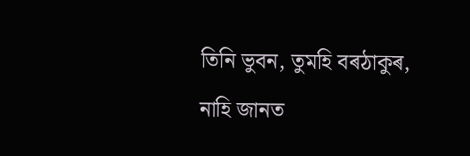তিনি ভুবন, তুমহি বৰঠাকুৰ,
নাহি জানত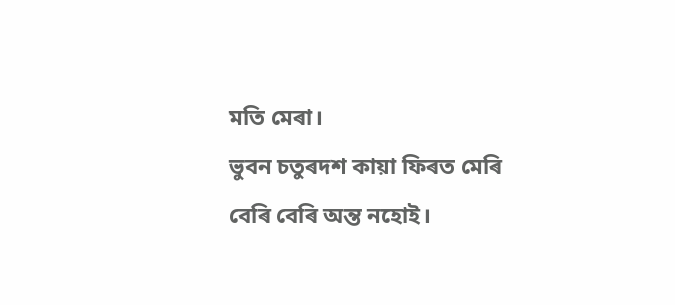মতি মেৰা।
ভুবন চতুৰদশ কায়া ফিৰত মেৰি
বেৰি বেৰি অন্ত নহোই।